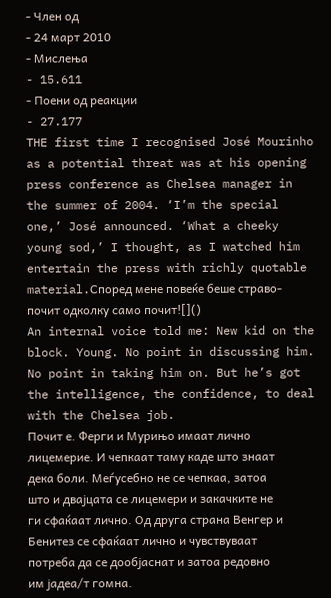- Член од
- 24 март 2010
- Мислења
- 15.611
- Поени од реакции
- 27.177
THE first time I recognised José Mourinho as a potential threat was at his opening press conference as Chelsea manager in the summer of 2004. ‘I’m the special one,’ José announced. ‘What a cheeky young sod,’ I thought, as I watched him entertain the press with richly quotable material.Според мене повеќе беше страво-почит одколку само почит![]()
An internal voice told me: New kid on the block. Young. No point in discussing him. No point in taking him on. But he’s got the intelligence, the confidence, to deal with the Chelsea job.
Почит е. Ферги и Мурињо имаат лично лицемерие. И чепкаат таму каде што знаат дека боли. Меѓусебно не се чепкаа, затоа што и двајцата се лицемери и закачките не ги сфаќаат лично. Од друга страна Венгер и Бенитез се сфаќаат лично и чувствуваат потреба да се дообјаснат и затоа редовно им јадеа/т гомна.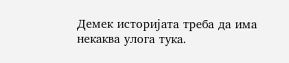Демек историјата треба да има некаква улога тука.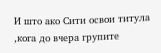И што ако Сити освои титула ,кога до вчера групите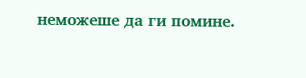неможеше да ги помине.